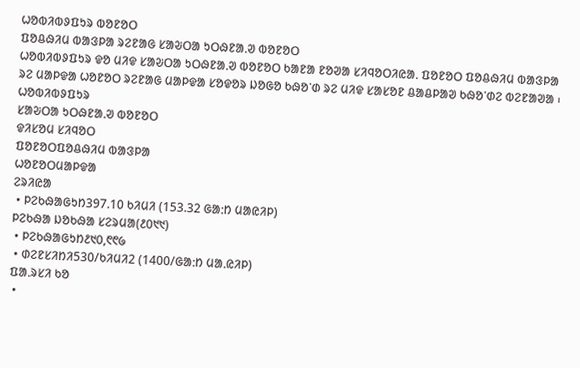ᱦᱚᱵᱤᱵᱽᱯᱩᱨ ᱵᱚᱱᱚᱛ
ᱯᱚᱪᱷᱤᱢ ᱵᱟᱝᱞᱟ ᱨᱮᱱᱟᱜ ᱥᱟᱶᱛᱟ ᱩᱛᱷᱱᱟᱹᱣ ᱵᱚᱱᱚᱛ
ᱦᱚᱵᱤᱵᱽᱯᱩᱨ ᱫᱚ ᱢᱤᱫ ᱥᱟᱶᱛᱟ ᱩᱛᱷᱱᱟᱹᱣ ᱵᱚᱱᱚᱛ ᱠᱟᱱᱟ ᱱᱚᱣᱟ ᱥᱤᱧᱚᱛᱤᱭᱟᱹ ᱯᱚᱱᱚᱛ ᱯᱚᱪᱷᱤᱢ ᱵᱟᱝᱞᱟ ᱨᱮ ᱢᱟᱞᱫᱟ ᱦᱚᱱᱚᱛ ᱨᱮᱱᱟᱜ ᱢᱟᱞᱫᱟ ᱥᱚᱫᱚᱨ ᱡᱚᱜᱚ ᱠᱷᱚᱸᱰ ᱨᱮ ᱢᱤᱫ ᱥᱟᱥᱚᱱ ᱪᱟᱪᱞᱟᱣ ᱠᱷᱚᱸᱰᱮ ᱵᱮᱱᱟᱣᱟ ᱾
ᱦᱚᱵᱤᱵᱽᱯᱩᱨ
ᱥᱟᱶᱛᱟ ᱩᱛᱷᱱᱟᱹᱣ ᱵᱚᱱᱚᱛ
ᱫᱤᱥᱚᱢ ᱥᱤᱧᱚᱛ
ᱯᱚᱱᱚᱛᱯᱚᱪᱷᱤᱢ ᱵᱟᱝᱞᱟ
ᱦᱚᱱᱚᱛᱢᱟᱞᱫᱟ
ᱮᱨᱤᱭᱟ
 • ᱞᱮᱠᱷᱟᱜᱩᱴ397.10 ᱠᱤᱢᱤ (153.32 ᱜᱟᱺᱴ ᱢᱟᱭᱤᱞ)
ᱞᱮᱠᱷᱟ ᱡᱚᱠᱷᱟ ᱥᱮᱨᱢᱟ(᱒᱐᱑᱑)
 • ᱞᱮᱠᱷᱟᱜᱩᱴ᱒᱑᱐,᱖᱖᱙
 • ᱰᱮᱱᱥᱤᱴᱤ530/ᱠᱤᱢᱤ2 (1400/ᱜᱟᱺᱴ ᱢᱟᱹᱭᱤᱞ)
ᱯᱟᱹᱨᱥᱤ ᱠᱚ
 •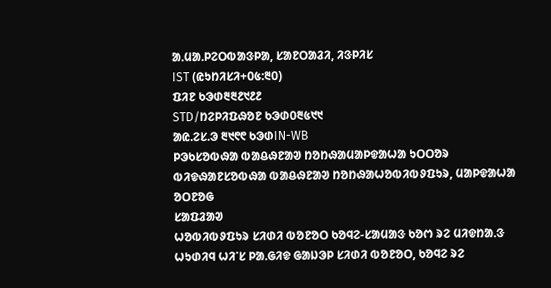ᱟᱹᱢᱟᱹᱞᱮᱛᱵᱟᱝᱞᱟ, ᱥᱟᱱᱛᱟᱲᱤ, ᱤᱝᱞᱤᱥ
IST (ᱭᱩᱴᱤᱥᱤ+᱐᱕:᱓᱐)
ᱯᱤᱱ ᱠᱳᱰ᱓᱓᱒᱑᱒᱒
STD/ᱴᱮᱞᱤᱯᱷᱚᱱ ᱠᱳᱰ᱐᱓᱕᱑᱑
ᱟᱭ.ᱮᱥ.ᱳ ᱓᱑᱖᱖ ᱠᱳᱰIN-WB
ᱞᱳᱠᱥᱚᱵᱷᱟ ᱵᱟᱪᱷᱱᱟᱣ ᱴᱚᱴᱷᱟᱢᱟᱞᱫᱟᱦᱟ ᱩᱛᱛᱚᱨ
ᱵᱤᱫᱷᱟᱱᱥᱚᱵᱷᱟ ᱵᱟᱪᱷᱱᱟᱣ ᱴᱚᱴᱷᱟᱦᱚᱵᱤᱵᱽᱯᱩᱨ, ᱢᱟᱞᱫᱟᱦᱟ
ᱚᱛᱱᱚᱜ
ᱥᱟᱯᱲᱟᱣ
ᱦᱚᱵᱤᱵᱽᱯᱩᱨ ᱥᱤᱰᱤ ᱵᱚᱱᱚᱛ ᱠᱚᱧᱮ-ᱥᱟᱢᱟᱝ ᱠᱚᱬ ᱨᱮ ᱢᱤᱫᱴᱟᱹᱝ ᱦᱩᱰᱤᱧ ᱦᱤᱸᱥ ᱞᱟᱹᱜᱤᱫ ᱜᱟᱡᱳᱞ ᱥᱤᱰᱤ ᱵᱚᱱᱚᱛ, ᱠᱚᱧᱮ ᱨᱮ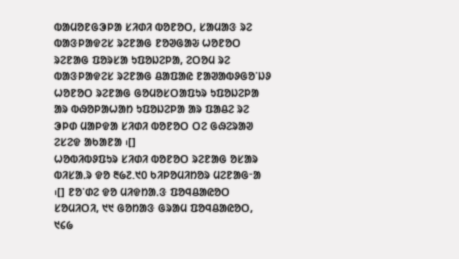ᱵᱟᱢᱚᱱᱜᱳᱞᱟ ᱥᱤᱰᱤ ᱵᱚᱱᱚᱛ, ᱥᱟᱢᱟᱝ ᱨᱮ ᱵᱟᱝᱞᱟᱫᱮᱥ ᱨᱮᱱᱟᱜ ᱱᱚᱣᱜᱟᱶ ᱦᱚᱱᱚᱛ ᱨᱮᱱᱟᱜ ᱯᱚᱨᱥᱟ ᱩᱯᱚᱡᱮᱞᱟ, ᱮᱛᱚᱢ ᱨᱮ ᱵᱟᱝᱞᱟᱫᱮᱥ ᱨᱮᱱᱟᱜ ᱪᱟᱯᱟᱭ ᱱᱟᱣᱟᱵᱽᱜᱚᱸᱡᱽ ᱦᱚᱱᱚᱛ ᱨᱮᱱᱟᱜ ᱜᱚᱢᱚᱥᱛᱟᱯᱩᱨ ᱩᱯᱚᱡᱮᱞᱟ ᱟᱨ ᱵᱷᱚᱞᱟᱦᱟᱴ ᱩᱯᱚᱡᱮᱞᱟ ᱟᱨ ᱯᱟᱪᱮ ᱨᱮ ᱳᱞᱰ ᱢᱟᱞᱫᱟ ᱥᱤᱰᱤ ᱵᱚᱱᱚᱛ ᱛᱮ ᱜᱷᱮᱨᱟᱣ ᱮᱥᱮᱫ ᱟᱠᱟᱱᱟ ᱾[]
ᱦᱚᱵᱤᱵᱽᱯᱩᱨ ᱥᱤᱰᱤ ᱵᱚᱱᱚᱛ ᱨᱮᱱᱟᱜ ᱚᱥᱟᱨ ᱵᱤᱥᱟᱹᱨ ᱫᱚ ᱓᱙᱗.᱑᱐ ᱠᱤᱞᱚᱢᱤᱴᱚᱨ ᱢᱮᱱᱟᱜᱼᱟ ᱾[] ᱱᱚᱸᱰᱮ ᱫᱚ ᱢᱤᱫᱴᱟᱹᱝ ᱯᱚᱧᱪᱟᱭᱚᱛ ᱥᱚᱢᱤᱛᱤ, ᱑᱑ ᱜᱚᱴᱟᱝ ᱜᱨᱟᱢ ᱯᱚᱧᱪᱟᱭᱚᱛ, ᱑᱔᱙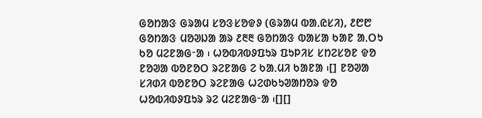ᱜᱚᱴᱟᱝ ᱜᱨᱟᱢ ᱥᱚᱝᱥᱚᱫᱽ (ᱜᱨᱟᱢ ᱵᱟᱹᱭᱥᱤ), ᱒᱘᱘ ᱜᱚᱴᱟᱝ ᱢᱚᱣᱡᱟ ᱟᱨ ᱒᱓᱓ ᱜᱚᱴᱟᱝ ᱵᱟᱥᱟ ᱠᱟᱱ ᱟᱹᱛᱩ ᱠᱚ ᱢᱮᱱᱟᱜᱼᱟ ᱾ ᱦᱚᱵᱤᱵᱽᱯᱩᱨ ᱯᱩᱞᱤᱥ ᱥᱴᱮᱥᱚᱱ ᱫᱚ ᱱᱚᱣᱟ ᱵᱚᱱᱚᱛ ᱨᱮᱱᱟᱜ ᱮ ᱠᱟᱹᱢᱤ ᱠᱟᱱᱟ ᱾[] ᱱᱚᱣᱟ ᱥᱤᱰᱤ ᱵᱚᱱᱚᱛ ᱨᱮᱱᱟᱜ ᱦᱮᱰᱠᱩᱣᱟᱴᱚᱨ ᱫᱚ ᱦᱚᱵᱤᱵᱽᱯᱩᱨ ᱨᱮ ᱢᱮᱱᱟᱜᱼᱟ ᱾[][]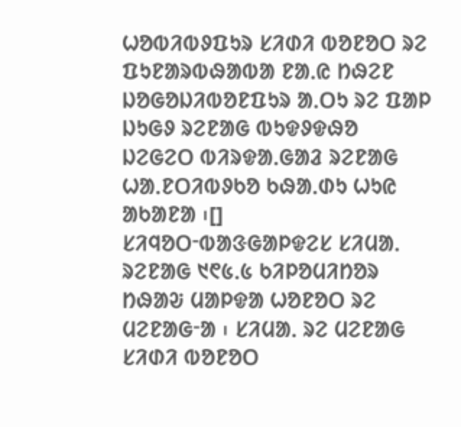ᱦᱚᱵᱤᱵᱽᱯᱩᱨ ᱥᱤᱰᱤ ᱵᱚᱱᱚᱛ ᱨᱮ ᱯᱩᱱᱟᱨᱵᱷᱟᱵᱟ ᱱᱟᱹᱭ ᱴᱷᱮᱱ ᱡᱚᱜᱚᱡᱤᱵᱚᱱᱯᱩᱨ ᱟᱹᱛᱩ ᱨᱮ ᱯᱟᱞ ᱡᱩᱜᱽ ᱨᱮᱱᱟᱜ ᱵᱩᱫᱽᱫᱷᱚ ᱡᱮᱜᱮᱛ ᱵᱤᱨᱫᱟᱹᱜᱟᱲ ᱨᱮᱱᱟᱜ ᱦᱟᱹᱱᱛᱤᱵᱽᱠᱚ ᱠᱷᱟᱹᱰᱩ ᱦᱩᱭ ᱟᱠᱟᱱᱟ ᱾[]
ᱥᱤᱧᱚᱛᱼᱵᱟᱝᱜᱟᱞᱫᱮᱥ ᱥᱤᱢᱟᱹ ᱨᱮᱱᱟᱜ ᱑᱖᱕ᱹ᱕ ᱠᱤᱞᱚᱢᱤᱴᱚᱨ ᱴᱷᱟᱶ ᱢᱟᱞᱫᱟ ᱦᱚᱱᱚᱛ ᱨᱮ ᱢᱮᱱᱟᱜᱼᱟ ᱾ ᱥᱤᱢᱟᱹ ᱨᱮ ᱢᱮᱱᱟᱜ ᱥᱤᱰᱤ ᱵᱚᱱᱚᱛ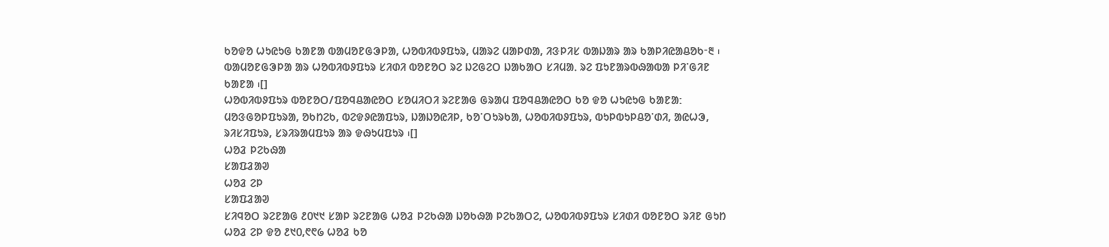ᱠᱚᱫᱚ ᱦᱩᱭᱩᱜ ᱠᱟᱱᱟ ᱵᱟᱢᱚᱱᱜᱳᱞᱟ, ᱦᱚᱵᱤᱵᱽᱯᱩᱨ, ᱢᱟᱨᱮ ᱢᱟᱞᱰᱟ, ᱤᱝᱞᱤᱥ ᱵᱟᱡᱟᱨ ᱟᱨ ᱠᱟᱞᱤᱭᱟᱪᱚᱠᱼ᱓ ᱾ ᱵᱟᱢᱚᱱᱜᱳᱞᱟ ᱟᱨ ᱦᱚᱵᱤᱵᱽᱯᱩᱨ ᱥᱤᱰᱤ ᱵᱚᱱᱚᱛ ᱨᱮ ᱡᱮᱜᱮᱛ ᱡᱟᱠᱟᱛ ᱥᱤᱢᱟᱹ ᱨᱮ ᱯᱩᱱᱟᱨᱵᱷᱟᱵᱟ ᱞᱤᱸᱜᱤᱱ ᱠᱟᱱᱟ ᱾[]
ᱦᱚᱵᱤᱵᱽᱯᱩᱨ ᱵᱚᱱᱚᱛ/ᱯᱚᱧᱪᱟᱭᱚᱛ ᱥᱚᱢᱤᱛᱤ ᱨᱮᱱᱟᱜ ᱜᱨᱟᱢ ᱯᱚᱧᱪᱟᱭᱚᱛ ᱠᱚ ᱫᱚ ᱦᱩᱭᱩᱜ ᱠᱟᱱᱟ: ᱢᱚᱝᱜᱚᱞᱯᱩᱨᱟ, ᱚᱠᱴᱮᱠ, ᱵᱮᱫᱽᱭᱟᱯᱩᱨ, ᱡᱟᱡᱚᱭᱤᱞ, ᱠᱚᱸᱛᱩᱨᱠᱟ, ᱦᱚᱵᱤᱵᱽᱯᱩᱨ, ᱵᱩᱞᱵᱩᱞᱪᱚᱸᱰᱤ, ᱟᱭᱦᱳ, ᱨᱤᱥᱤᱯᱩᱨ, ᱥᱨᱤᱨᱟᱢᱯᱩᱨ ᱟᱨ ᱫᱷᱩᱢᱯᱩᱨ ᱾[]
ᱦᱚᱲ ᱞᱮᱠᱷᱟ
ᱥᱟᱯᱲᱟᱣ
ᱦᱚᱲ ᱮᱞ
ᱥᱟᱯᱲᱟᱣ
ᱥᱤᱧᱚᱛ ᱨᱮᱱᱟᱜ ᱒᱐᱑᱑ ᱥᱟᱞ ᱨᱮᱱᱟᱜ ᱦᱚᱲ ᱞᱮᱠᱷᱟ ᱡᱚᱠᱷᱟ ᱞᱮᱠᱟᱛᱮ, ᱦᱚᱵᱤᱵᱽᱯᱩᱨ ᱥᱤᱰᱤ ᱵᱚᱱᱚᱛ ᱨᱤᱱ ᱜᱩᱴ ᱦᱚᱲ ᱮᱞ ᱫᱚ ᱒᱑᱐,᱖᱖᱙ ᱦᱚᱲ ᱠᱚ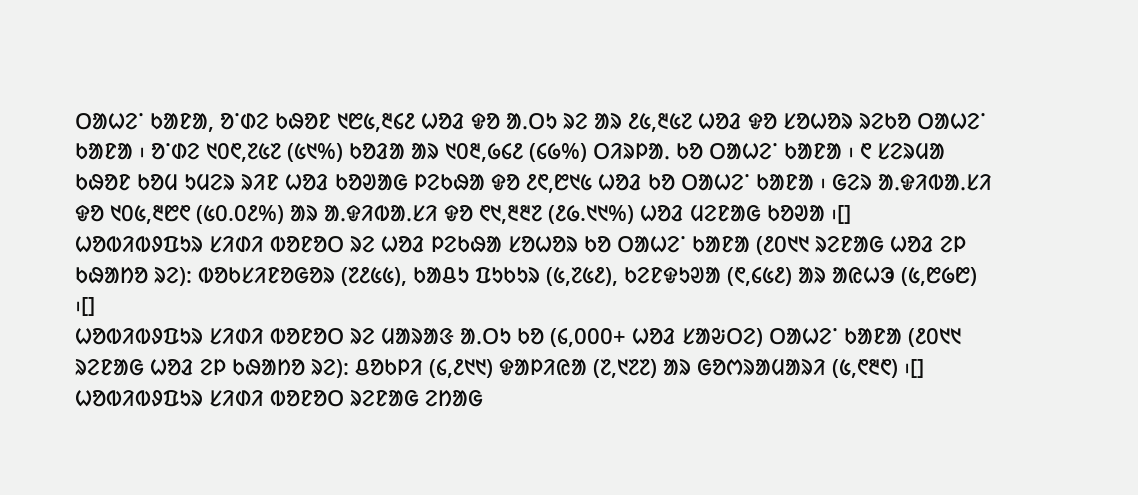ᱛᱟᱦᱮᱸ ᱠᱟᱱᱟ, ᱚᱸᱰᱮ ᱠᱷᱚᱱ ᱑᱘᱕,᱓᱔᱒ ᱦᱚᱲ ᱫᱚ ᱟᱹᱛᱩ ᱨᱮ ᱟᱨ ᱒᱕,᱓᱕᱗ ᱦᱚᱲ ᱫᱚ ᱥᱚᱦᱚᱨ ᱨᱮᱠᱚ ᱛᱟᱦᱮᱸ ᱠᱟᱱᱟ ᱾ ᱚᱸᱰᱮ ᱑᱐᱖,᱗᱕᱗ (᱕᱑%) ᱠᱚᱲᱟ ᱟᱨ ᱑᱐᱓,᱙᱔᱒ (᱔᱙%) ᱛᱤᱨᱞᱟᱹ ᱠᱚ ᱛᱟᱦᱮᱸ ᱠᱟᱱᱟ ᱾ ᱖ ᱥᱮᱨᱢᱟ ᱠᱷᱚᱱ ᱠᱚᱢ ᱩᱢᱮᱨ ᱨᱤᱱ ᱦᱚᱲ ᱠᱚᱣᱟᱜ ᱞᱮᱠᱷᱟ ᱫᱚ ᱒᱖,᱘᱑᱕ ᱦᱚᱲ ᱠᱚ ᱛᱟᱦᱮᱸ ᱠᱟᱱᱟ ᱾ ᱜᱮᱨ ᱟᱹᱫᱤᱵᱟᱹᱥᱤ ᱫᱚ ᱑᱐᱕,᱓᱘᱖ (᱕᱐.᱐᱒%) ᱟᱨ ᱟᱹᱫᱤᱵᱟᱹᱥᱤ ᱫᱚ ᱖᱑,᱓᱓᱗ (᱒᱙.᱑᱑%) ᱦᱚᱲ ᱢᱮᱱᱟᱜ ᱠᱚᱣᱟ ᱾[]
ᱦᱚᱵᱤᱵᱽᱯᱩᱨ ᱥᱤᱰᱤ ᱵᱚᱱᱚᱛ ᱨᱮ ᱦᱚᱲ ᱞᱮᱠᱷᱟ ᱥᱚᱦᱚᱨ ᱠᱚ ᱛᱟᱦᱮᱸ ᱠᱟᱱᱟ (᱒᱐᱑᱑ ᱨᱮᱱᱟᱜ ᱦᱚᱲ ᱮᱞ ᱠᱷᱟᱴᱚ ᱨᱮ): ᱵᱚᱠᱥᱤᱱᱚᱜᱚᱨ (᱗᱒᱕᱕), ᱠᱟᱪᱩ ᱯᱩᱠᱩᱨ (᱕,᱗᱕᱒), ᱠᱮᱱᱫᱩᱣᱟ (᱖,᱔᱕᱒) ᱟᱨ ᱟᱭᱦᱳ (᱕,᱘᱙᱘) ᱾[]
ᱦᱚᱵᱤᱵᱽᱯᱩᱨ ᱥᱤᱰᱤ ᱵᱚᱱᱚᱛ ᱨᱮ ᱢᱟᱨᱟᱝ ᱟᱹᱛᱩ ᱠᱚ (᱔,᱐᱐᱐+ ᱦᱚᱲ ᱥᱟᱶᱛᱮ) ᱛᱟᱦᱮᱸ ᱠᱟᱱᱟ (᱒᱐᱑᱑ ᱨᱮᱱᱟᱜ ᱦᱚᱲ ᱮᱞ ᱠᱷᱟᱴᱚ ᱨᱮ): ᱪᱚᱠᱞᱤ (᱔,᱒᱑᱑) ᱫᱟᱞᱤᱭᱟ (᱗,᱑᱗᱗) ᱟᱨ ᱜᱚᱬᱨᱟᱢᱟᱨᱤ (᱕,᱖᱓᱖) ᱾[]
ᱦᱚᱵᱤᱵᱽᱯᱩᱨ ᱥᱤᱰᱤ ᱵᱚᱱᱚᱛ ᱨᱮᱱᱟᱜ ᱮᱴᱟᱜ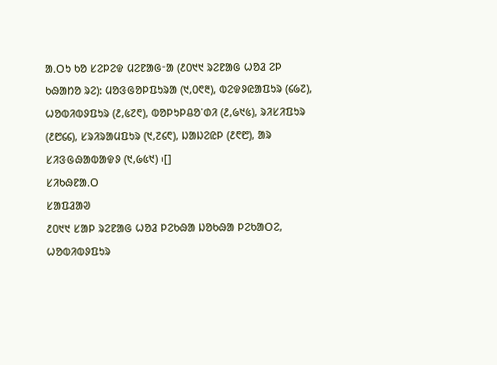ᱟᱹᱛᱩ ᱠᱚ ᱥᱮᱞᱮᱫ ᱢᱮᱱᱟᱜᱼᱟ (᱒᱐᱑᱑ ᱨᱮᱱᱟᱜ ᱦᱚᱲ ᱮᱞ ᱠᱷᱟᱴᱚ ᱨᱮ): ᱢᱚᱝᱜᱚᱞᱯᱩᱨᱟ (᱑,᱐᱖᱓), ᱵᱮᱫᱽᱭᱟᱯᱩᱨ (᱔᱙᱗), ᱦᱚᱵᱤᱵᱽᱯᱩᱨ (᱒,᱕᱗᱖), ᱵᱚᱞᱩᱞᱪᱚᱸᱰᱤ (᱒,᱙᱑᱕), ᱨᱤᱥᱤᱯᱩᱨ (᱒᱘᱔᱔), ᱥᱨᱤᱨᱟᱢᱯᱩᱨ (᱑,᱗᱔᱖), ᱡᱟᱡᱮᱭᱞ (᱒᱖᱘), ᱟᱨ ᱥᱤᱝᱜᱷᱟᱵᱟᱫᱽ (᱑,᱙᱕᱑) ᱾[]
ᱥᱤᱠᱷᱱᱟᱹᱛ
ᱥᱟᱯᱲᱟᱣ
᱒᱐᱑᱑ ᱥᱟᱞ ᱨᱮᱱᱟᱜ ᱦᱚᱲ ᱞᱮᱠᱷᱟ ᱡᱚᱠᱷᱟ ᱞᱮᱠᱟᱛᱮ, ᱦᱚᱵᱤᱵᱽᱯᱩᱨ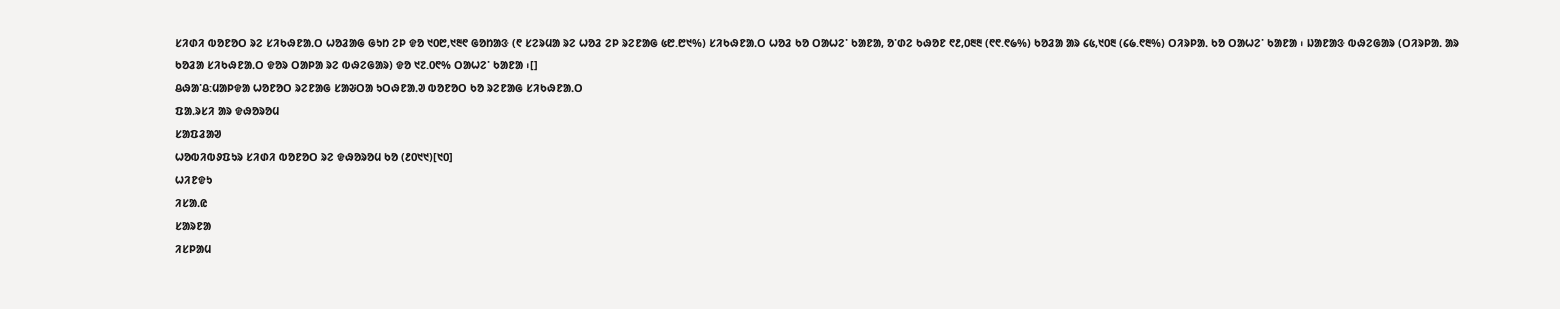ᱥᱤᱰᱤ ᱵᱚᱱᱚᱛ ᱨᱮ ᱥᱤᱠᱷᱱᱟᱹᱛ ᱦᱚᱲᱟᱜ ᱜᱩᱴ ᱮᱞ ᱫᱚ ᱑᱐᱘,᱑᱓᱖ ᱜᱚᱴᱟᱝ (᱖ ᱥᱮᱨᱢᱟ ᱨᱮ ᱦᱚᱲ ᱮᱞ ᱨᱮᱱᱟᱜ ᱕᱘.᱘᱑%) ᱥᱤᱠᱷᱱᱟᱹᱛ ᱦᱚᱲ ᱠᱚ ᱛᱟᱦᱮᱸ ᱠᱟᱱᱟ, ᱚᱸᱰᱮ ᱠᱷᱚᱱ ᱖᱒,᱐᱓᱓ (᱖᱖.᱖᱙%) ᱠᱚᱲᱟ ᱟᱨ ᱔᱕,᱑᱐᱓ (᱔᱙.᱖᱓%) ᱛᱤᱨᱞᱟᱹ ᱠᱚ ᱛᱟᱦᱮᱸ ᱠᱟᱱᱟ ᱾ ᱡᱟᱱᱟᱝ ᱵᱷᱮᱜᱟᱨ (ᱛᱤᱨᱞᱟᱹ ᱟᱨ ᱠᱚᱲᱟ ᱥᱤᱠᱷᱱᱟᱹᱛ ᱫᱚᱨ ᱛᱟᱞᱟ ᱨᱮ ᱵᱷᱮᱜᱟᱨ) ᱫᱚ ᱑᱗.᱐᱖% ᱛᱟᱦᱮᱸ ᱠᱟᱱᱟ ᱾[]
ᱪᱷᱟᱸᱪ:ᱢᱟᱞᱫᱟ ᱦᱚᱱᱚᱛ ᱨᱮᱱᱟᱜ ᱥᱟᱶᱛᱟ ᱩᱛᱷᱱᱟᱹᱣ ᱵᱚᱱᱚᱛ ᱠᱚ ᱨᱮᱱᱟᱜ ᱥᱤᱠᱷᱱᱟᱹᱛ
ᱯᱟᱹᱨᱥᱤ ᱟᱨ ᱫᱷᱚᱨᱚᱢ
ᱥᱟᱯᱲᱟᱣ
ᱦᱚᱵᱤᱵᱽᱯᱩᱨ ᱥᱤᱰᱤ ᱵᱚᱱᱚᱛ ᱨᱮ ᱫᱷᱚᱨᱚᱢ ᱠᱚ (᱒᱐᱑᱑)[᱑᱐]
ᱦᱤᱱᱫᱩ
ᱤᱥᱟᱹᱭ
ᱥᱟᱨᱱᱟ
ᱤᱥᱞᱟᱢ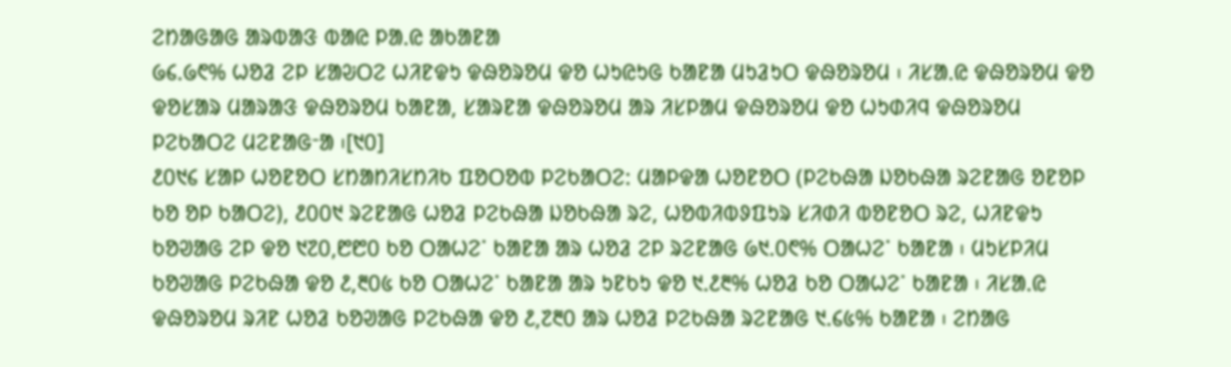ᱮᱴᱟᱜᱟᱜ ᱟᱨᱵᱟᱝ ᱵᱟᱭ ᱞᱟᱹᱭ ᱟᱠᱟᱱᱟ
᱙᱔ᱹ᱙᱖% ᱦᱚᱲ ᱮᱞ ᱥᱟᱶᱛᱮ ᱦᱤᱱᱫᱩ ᱫᱷᱚᱨᱚᱢ ᱫᱚ ᱦᱩᱭᱩᱜ ᱠᱟᱱᱟ ᱢᱩᱲᱩᱛ ᱫᱷᱚᱨᱚᱢ ᱾ ᱤᱥᱟᱹᱭ ᱫᱷᱚᱨᱚᱢ ᱫᱚ ᱫᱚᱥᱟᱨ ᱢᱟᱨᱟᱝ ᱫᱷᱚᱨᱚᱢ ᱠᱟᱱᱟ, ᱥᱟᱨᱱᱟ ᱫᱷᱚᱨᱚᱢ ᱟᱨ ᱤᱥᱞᱟᱢ ᱫᱷᱚᱨᱚᱢ ᱫᱚ ᱦᱩᱰᱤᱧ ᱫᱷᱚᱨᱚᱢ ᱞᱮᱠᱟᱛᱮ ᱢᱮᱱᱟᱜᱼᱟ ᱾[᱑᱐]
᱒᱐᱑᱔ ᱥᱟᱞ ᱦᱚᱱᱚᱛ ᱥᱴᱟᱴᱤᱥᱴᱤᱠ ᱯᱚᱛᱚᱵ ᱞᱮᱠᱟᱛᱮ: ᱢᱟᱞᱫᱟ ᱦᱚᱱᱚᱛ (ᱞᱮᱠᱷᱟ ᱡᱚᱠᱷᱟ ᱨᱮᱱᱟᱜ ᱚᱱᱚᱞ ᱠᱚ ᱚᱞ ᱠᱟᱛᱮ), ᱒᱐᱐᱑ ᱨᱮᱱᱟᱜ ᱦᱚᱲ ᱞᱮᱠᱷᱟ ᱡᱚᱠᱷᱟ ᱨᱮ, ᱦᱚᱵᱤᱵᱽᱯᱩᱨ ᱥᱤᱰᱤ ᱵᱚᱱᱚᱛ ᱨᱮ, ᱦᱤᱱᱫᱩ ᱠᱚᱣᱟᱜ ᱮᱞ ᱫᱚ ᱑᱗᱐,᱘᱘᱐ ᱠᱚ ᱛᱟᱦᱮᱸ ᱠᱟᱱᱟ ᱟᱨ ᱦᱚᱲ ᱮᱞ ᱨᱮᱱᱟᱜ ᱙᱑.᱐᱖% ᱛᱟᱦᱮᱸ ᱠᱟᱱᱟ ᱾ ᱢᱩᱥᱞᱤᱢ ᱠᱚᱣᱟᱜ ᱞᱮᱠᱷᱟ ᱫᱚ ᱒,᱓᱐᱕ ᱠᱚ ᱛᱟᱦᱮᱸ ᱠᱟᱱᱟ ᱟᱨ ᱩᱱᱠᱩ ᱫᱚ ᱑ᱹ᱒᱓% ᱦᱚᱲ ᱠᱚ ᱛᱟᱦᱮᱸ ᱠᱟᱱᱟ ᱾ ᱤᱥᱟᱹᱭ ᱫᱷᱚᱨᱚᱢ ᱨᱤᱱ ᱦᱚᱲ ᱠᱚᱣᱟᱜ ᱞᱮᱠᱷᱟ ᱫᱚ ᱒,᱗᱓᱐ ᱟᱨ ᱦᱚᱲ ᱞᱮᱠᱷᱟ ᱨᱮᱱᱟᱜ ᱑.᱔᱕% ᱠᱟᱱᱟ ᱾ ᱮᱴᱟᱜ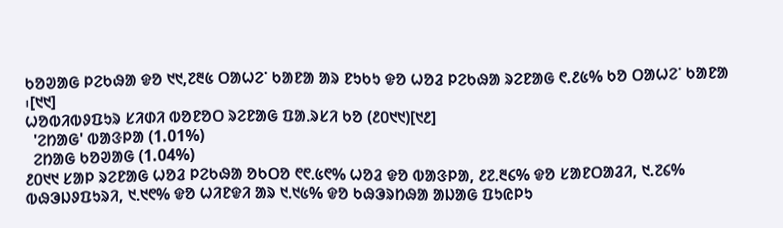ᱠᱚᱣᱟᱜ ᱞᱮᱠᱷᱟ ᱫᱚ ᱑᱑,᱗᱓᱕ ᱛᱟᱦᱮᱸ ᱠᱟᱱᱟ ᱟᱨ ᱱᱩᱠᱩ ᱫᱚ ᱦᱚᱲ ᱞᱮᱠᱷᱟ ᱨᱮᱱᱟᱜ ᱖.᱒᱕% ᱠᱚ ᱛᱟᱦᱮᱸ ᱠᱟᱱᱟ ᱾[᱑᱑]
ᱦᱚᱵᱤᱵᱽᱯᱩᱨ ᱥᱤᱰᱤ ᱵᱚᱱᱚᱛ ᱨᱮᱱᱟᱜ ᱯᱟᱹᱨᱥᱤ ᱠᱚ (᱒᱐᱑᱑)[᱑᱒]
  'ᱮᱴᱟᱜ' ᱵᱟᱝᱞᱟ (1.01%)
  ᱮᱴᱟᱜ ᱠᱚᱣᱟᱜ (1.04%)
᱒᱐᱑᱑ ᱥᱟᱞ ᱨᱮᱱᱟᱜ ᱦᱚᱲ ᱞᱮᱠᱷᱟ ᱚᱠᱛᱚ ᱖᱖ᱹ᱕᱖% ᱦᱚᱲ ᱫᱚ ᱵᱟᱝᱞᱟ, ᱒᱗ᱹ᱓᱔% ᱫᱚ ᱥᱟᱱᱛᱟᱲᱤ, ᱑.᱗᱔% ᱵᱷᱳᱡᱽᱯᱩᱨᱤ, ᱑ᱹ᱑᱖% ᱫᱚ ᱦᱤᱱᱫᱤ ᱟᱨ ᱑ᱹ᱑᱕% ᱫᱚ ᱠᱷᱳᱨᱴᱷᱟ ᱟᱡᱟᱜ ᱯᱩᱭᱞᱩ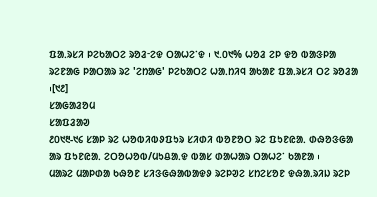ᱯᱟᱹᱨᱥᱤ ᱞᱮᱠᱟᱛᱮ ᱨᱚᱲᱼᱮᱫ ᱛᱟᱦᱮᱸᱫ ᱾ ᱑.᱐᱑% ᱦᱚᱲ ᱮᱞ ᱫᱚ ᱵᱟᱝᱞᱟ ᱨᱮᱱᱟᱜ ᱞᱟᱛᱟᱨ ᱨᱮ 'ᱮᱴᱟᱜ' ᱞᱮᱠᱟᱛᱮ ᱦᱟᱹᱴᱤᱧ ᱟᱠᱟᱱ ᱯᱟᱹᱨᱥᱤ ᱛᱮ ᱨᱚᱲᱟ ᱾[᱑᱒]
ᱥᱟᱜᱟᱲᱚᱢ
ᱥᱟᱯᱲᱟᱣ
᱒᱐᱑᱓-᱑᱔ ᱥᱟᱞ ᱨᱮ ᱦᱚᱵᱤᱵᱽᱯᱩᱨ ᱥᱤᱰᱤ ᱵᱚᱱᱚᱛ ᱨᱮ ᱯᱩᱱᱭᱟᱹ ᱰᱷᱚᱝᱜᱟ ᱟᱨ ᱯᱩᱱᱭᱟᱹ ᱮᱛᱚᱦᱚᱵ/ᱢᱩᱪᱟᱹᱫ ᱵᱟᱥ ᱰᱟᱦᱟᱨ ᱛᱟᱦᱮᱸ ᱠᱟᱱᱟ ᱾
ᱢᱟᱨᱮ ᱢᱟᱞᱰᱟ ᱠᱷᱚᱱ ᱥᱤᱝᱜᱷᱟᱵᱟᱫᱽ ᱨᱮᱞᱣᱮ ᱥᱴᱮᱥᱚᱱ ᱫᱷᱟᱹᱨᱤᱡ ᱨᱮᱞ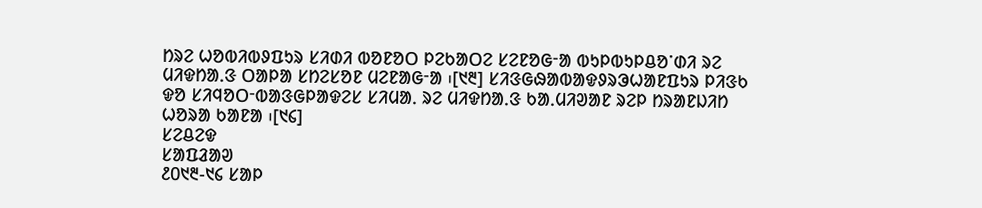ᱴᱨᱮ ᱦᱚᱵᱤᱵᱽᱯᱩᱨ ᱥᱤᱰᱤ ᱵᱚᱱᱚᱛ ᱞᱮᱠᱟᱛᱮ ᱥᱮᱱᱚᱜᱼᱟ ᱵᱩᱞᱵᱩᱞᱪᱚᱸᱰᱤ ᱨᱮ ᱢᱤᱫᱴᱟᱹᱝ ᱛᱟᱞᱟ ᱥᱴᱮᱥᱚᱱ ᱢᱮᱱᱟᱜᱼᱟ ᱾[᱑᱓] ᱥᱤᱝᱜᱷᱟᱵᱟᱫᱽᱨᱳᱦᱟᱱᱯᱩᱨ ᱞᱤᱝᱠ ᱫᱚ ᱥᱤᱧᱚᱛᱼᱵᱟᱝᱜᱞᱟᱫᱮᱥ ᱥᱤᱢᱟᱹ ᱨᱮ ᱢᱤᱫᱴᱟᱹᱝ ᱠᱟᱹᱢᱤᱣᱟᱱ ᱨᱮᱞ ᱴᱨᱟᱱᱡᱤᱴ ᱦᱚᱨᱟ ᱠᱟᱱᱟ ᱾[᱑᱔]
ᱥᱮᱪᱮᱫ
ᱥᱟᱯᱲᱟᱣ
᱒᱐᱑᱓-᱑᱔ ᱥᱟᱞ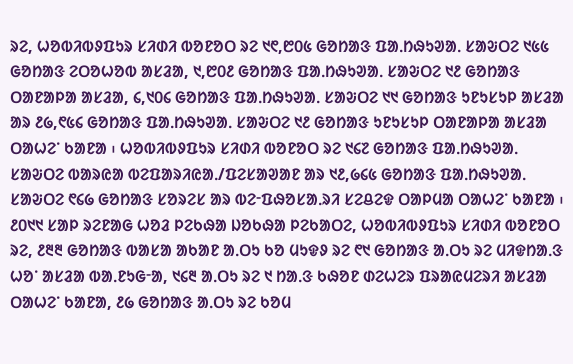ᱨᱮ, ᱦᱚᱵᱤᱵᱽᱯᱩᱨ ᱥᱤᱰᱤ ᱵᱚᱱᱚᱛ ᱨᱮ ᱑᱖,᱘᱐᱕ ᱜᱚᱴᱟᱝ ᱯᱟᱹᱴᱷᱩᱣᱟᱹ ᱥᱟᱶᱛᱮ ᱑᱕᱕ ᱜᱚᱴᱟᱝ ᱮᱛᱚᱦᱚᱵ ᱟᱥᱲᱟ, ᱑,᱘᱐᱒ ᱜᱚᱴᱟᱝ ᱯᱟᱹᱴᱷᱩᱣᱟᱹ ᱥᱟᱶᱛᱮ ᱑᱒ ᱜᱚᱴᱟᱝ ᱛᱟᱱᱟᱞᱟ ᱟᱥᱲᱟ, ᱔,᱑᱐᱔ ᱜᱚᱴᱟᱝ ᱯᱟᱹᱴᱷᱩᱣᱟᱹ ᱥᱟᱶᱛᱮ ᱑᱑ ᱜᱚᱴᱟᱝ ᱩᱱᱩᱥᱩᱞ ᱟᱥᱲᱟ ᱟᱨ ᱒᱙,᱖᱕᱔ ᱜᱚᱴᱟᱝ ᱯᱟᱹᱴᱷᱩᱣᱟᱹ ᱥᱟᱶᱛᱮ ᱑᱒ ᱜᱚᱴᱟᱝ ᱩᱱᱩᱥᱩᱞ ᱛᱟᱱᱟᱞᱟ ᱟᱥᱲᱟ ᱛᱟᱦᱮᱸ ᱠᱟᱱᱟ ᱾ ᱦᱚᱵᱤᱵᱽᱯᱩᱨ ᱥᱤᱰᱤ ᱵᱚᱱᱚᱛ ᱨᱮ ᱑᱔᱗ ᱜᱚᱴᱟᱝ ᱯᱟᱹᱴᱷᱩᱣᱟᱹ ᱥᱟᱶᱛᱮ ᱵᱟᱨᱭᱟ ᱵᱮᱯᱟᱨᱤᱭᱟᱹ/ᱯᱮᱥᱟᱣᱟᱱ ᱟᱨ ᱑᱒,᱙᱔᱕ ᱜᱚᱴᱟᱝ ᱯᱟᱹᱴᱷᱩᱣᱟᱹ ᱥᱟᱶᱛᱮ ᱖᱔᱙ ᱜᱚᱴᱟᱝ ᱥᱚᱨᱮᱥ ᱟᱨ ᱵᱮᱼᱯᱷᱚᱥᱟᱹᱨᱤ ᱥᱮᱪᱮᱫ ᱛᱟᱞᱢᱟ ᱛᱟᱦᱮᱸ ᱠᱟᱱᱟ ᱾
᱒᱐᱑᱑ ᱥᱟᱞ ᱨᱮᱱᱟᱜ ᱦᱚᱲ ᱞᱮᱠᱷᱟ ᱡᱚᱠᱷᱟ ᱞᱮᱠᱟᱛᱮ, ᱦᱚᱵᱤᱵᱽᱯᱩᱨ ᱥᱤᱰᱤ ᱵᱚᱱᱚᱛ ᱨᱮ, ᱒᱓᱓ ᱜᱚᱴᱟᱝ ᱵᱟᱥᱟ ᱟᱠᱟᱱ ᱟᱹᱛᱩ ᱠᱚ ᱢᱩᱫᱽ ᱨᱮ ᱖᱑ ᱜᱚᱴᱟᱝ ᱟᱹᱛᱩ ᱨᱮ ᱢᱤᱫᱴᱟᱹᱝ ᱦᱚᱸ ᱟᱥᱲᱟ ᱵᱟᱹᱱᱩᱜᱼᱟ, ᱑᱔᱓ ᱟᱹᱛᱩ ᱨᱮ ᱑ ᱴᱟᱹᱝ ᱠᱷᱚᱱ ᱰᱮᱦᱮᱨ ᱯᱨᱟᱭᱢᱮᱨᱤ ᱟᱥᱲᱟ ᱛᱟᱦᱮᱸ ᱠᱟᱱᱟ, ᱒᱙ ᱜᱚᱴᱟᱝ ᱟᱹᱛᱩ ᱨᱮ ᱠᱚᱢ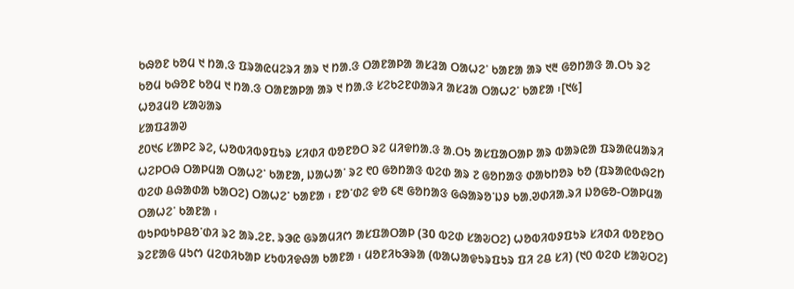ᱠᱷᱚᱱ ᱠᱚᱢ ᱑ ᱴᱟᱹᱝ ᱯᱨᱟᱭᱢᱮᱨᱤ ᱟᱨ ᱑ ᱴᱟᱹᱝ ᱛᱟᱱᱟᱞᱟ ᱟᱥᱲᱟ ᱛᱟᱦᱮᱸ ᱠᱟᱱᱟ ᱟᱨ ᱑᱓ ᱜᱚᱴᱟᱝ ᱟᱹᱛᱩ ᱨᱮ ᱠᱚᱢ ᱠᱷᱚᱱ ᱠᱚᱢ ᱑ ᱴᱟᱹᱝ ᱛᱟᱱᱟᱞᱟ ᱟᱨ ᱑ ᱴᱟᱹᱝ ᱥᱮᱠᱮᱱᱰᱟᱨᱤ ᱟᱥᱲᱟ ᱛᱟᱦᱮᱸ ᱠᱟᱱᱟ ᱾[᱑᱕]
ᱦᱚᱲᱢᱚ ᱥᱟᱶᱟᱨ
ᱥᱟᱯᱲᱟᱣ
᱒᱐᱑᱔ ᱥᱟᱞᱮ ᱨᱮ, ᱦᱚᱵᱤᱵᱽᱯᱩᱨ ᱥᱤᱰᱤ ᱵᱚᱱᱚᱛ ᱨᱮ ᱢᱤᱫᱴᱟᱹᱝ ᱟᱹᱛᱩ ᱟᱥᱯᱟᱛᱟᱞ ᱟᱨ ᱵᱟᱨᱭᱟ ᱯᱨᱟᱭᱢᱟᱨᱤ ᱦᱮᱞᱛᱷ ᱛᱟᱞᱢᱟ ᱛᱟᱦᱮᱸ ᱠᱟᱱᱟ, ᱡᱟᱦᱟᱸ ᱨᱮ ᱖᱐ ᱜᱚᱴᱟᱝ ᱵᱮᱰ ᱟᱨ ᱗ ᱜᱚᱴᱟᱝ ᱰᱟᱠᱴᱚᱨ ᱠᱚ (ᱯᱨᱟᱭᱵᱷᱮᱴ ᱵᱮᱰ ᱪᱷᱟᱰᱟ ᱠᱟᱛᱮ) ᱛᱟᱦᱮᱸ ᱠᱟᱱᱟ ᱾ ᱱᱚᱸᱰᱮ ᱫᱚ ᱔᱓ ᱜᱚᱴᱟᱝ ᱜᱷᱟᱨᱚᱸᱡᱽ ᱠᱟᱹᱣᱰᱤᱟᱹᱨᱤ ᱡᱚᱜᱚ-ᱛᱟᱞᱢᱟ ᱛᱟᱦᱮᱸ ᱠᱟᱱᱟ ᱾
ᱵᱩᱞᱵᱩᱞᱪᱚᱸᱰᱤ ᱨᱮ ᱟᱨ.ᱮᱱ. ᱨᱳᱭ ᱜᱨᱟᱢᱤᱬ ᱟᱥᱯᱟᱛᱟᱞ (30 ᱵᱮᱰ ᱥᱟᱶᱛᱮ) ᱦᱚᱵᱤᱵᱽᱯᱩᱨ ᱥᱤᱰᱤ ᱵᱚᱱᱚᱛ ᱨᱮᱱᱟᱜ ᱢᱩᱬ ᱢᱮᱰᱤᱠᱟᱞ ᱥᱩᱵᱤᱫᱷᱟ ᱠᱟᱱᱟ ᱾ ᱢᱚᱱᱤᱠᱳᱨᱟ (ᱵᱟᱦᱟᱫᱩᱨᱯᱩᱨ ᱯᱤ ᱮᱪ ᱥᱤ) (᱑᱐ ᱵᱮᱰ ᱥᱟᱶᱛᱮ)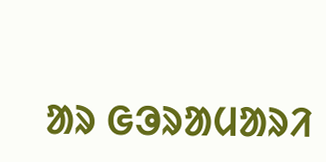ᱟᱨ ᱜᱳᱨᱟᱢᱟᱨᱤ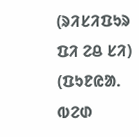(ᱨᱤᱥᱤᱯᱩᱨ ᱯᱤ ᱮᱪ ᱥᱤ) (ᱯᱩᱱᱭᱟᱹ ᱵᱮᱰ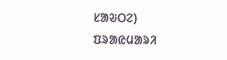ᱥᱟᱶᱛᱮ) ᱯᱨᱟᱭᱢᱟᱨᱤ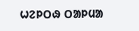ᱦᱮᱞᱛᱷ ᱛᱟᱞᱢᱟ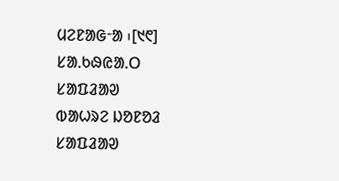ᱢᱮᱱᱟᱜᱼᱟ ᱾[᱑᱖]
ᱥᱟᱹᱠᱷᱭᱟᱹᱛ
ᱥᱟᱯᱲᱟᱣ
ᱵᱟᱦᱨᱮ ᱡᱚᱱᱚᱲ
ᱥᱟᱯᱲᱟᱣ